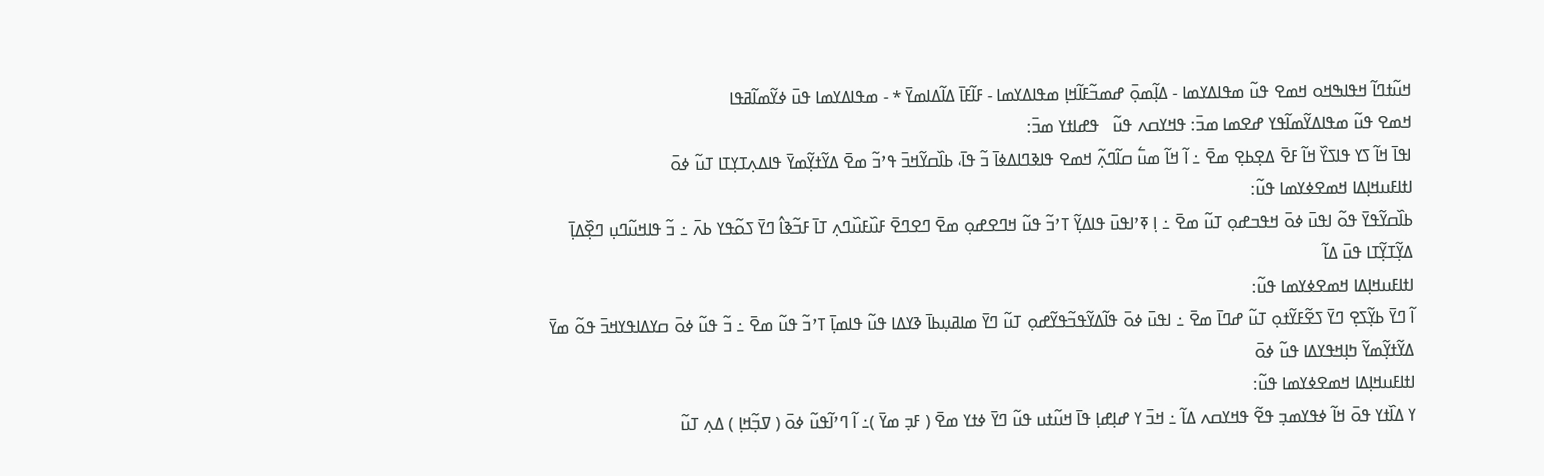ߞߎ߬ߙߣߊ߬ ߞߟߊߒߞߋ ߞߘߐ ߟߎ߬ ߘߟߊߡߌߘߊ - ߡߊ߲߬ߘߋ߲߫ ߝߘߏ߬ߓߊ߬ߞߊ߲ ߘߟߊߡߌߘߊ - ߓߊ߬ߓߊ߫ ߡߊ߬ߡߊߘߌ߫ * - ߘߟߊߡߌߘߊ ߟߎ߫ ߦߌ߬ߘߊ߬ߥߟߊ
ߞߘߐ ߟߎ߬ ߘߟߊߡߌ߬ߘߊ߬ߟߌ ߝߐߘߊ ߘߏ߫: ߟߞߌߛߍ ߟߎ߬   ߟߝߊߙߌ ߘߏ߫:
ߊߟߊ߫ ߞߊ߬ ߖߌ ߟߊߖߌ߰ ߞߊ߬ ߓߐ߫ ߡߐ߲ߕߐ߲ ߘߐ߫ ߸ ߊ߬ ߞߊ߬ ߘߎ߱ ߛߊ߬ߣߍ߲߬ ߞߘߐ ߟߊߢߣߊߡߦߊ߫ ߏ߬ ߟߊ߫، ߕߊ߰ߛߌ߬ߞߏ߫ ߟߴߏ߬ ߘߐ߫ ߡߌ߬ߙߌ߲߬ߘߌ߫ ߟߊߡߍ߲ߠߌ߲ߠߊ ߠߎ߬ ߦߋ߫
ߊߙߊߓߎߞߊ߲ߡߊ ߞߘߐߦߌߘߊ ߟߎ߬:
ߕߊ߰ߛߌ߬ߟߌ߫ ߟߋ߬ ߊߟߎ߫ ߦߋ߫ ߞߟߏߝߋ߲ ߠߎ߬ ߘߐ߫ ߸ ߊ߲ ߧߴߊߟߎ߫ ߟߊߡߌ߲߬ ߠߴߏ߬ ߟߎ߬ ߞߣߐߝߋ߲ ߘߐ߫ ߣߐߣߐ߫ ߓߎ߰ߓߎ߰ߣߍ߲ ߠߊ߫ ߓߏ߬ߢߊ߮ ߣߌ߫ ߖߋ߬ߟߌ ߕߍ߫ ߸ ߏ߬ ߟߊߞߎ߬ߣߎ߲ ߣߐ߲߰ߡߊ߲߫ ߡߌ߲߬ߠߌ߲߬ߠߊ ߟߎ߫ ߡߊ߬
ߊߙߊߓߎߞߊ߲ߡߊ ߞߘߐߦߌߘߊ ߟߎ߬:
ߊ߬ ߣߌ߫ ߕߌ߲߬ߖߐ߲ ߣߌ߫ ߖߐ߬ߓߌ߬ߙߋ߲ ߠߎ߬ ߝߣߊ߫ ߘߐ߫ ߸ ߊߟߎ߫ ߦߋ߫ ߟߊ߬ߡߌ߬ߟߏ߬ߟߌ߬ߝߋ߲ ߠߎ߬ ߣߌ߫ ߘߊߥߎ߲ߕߊ߫ ߢߌߡߊ ߟߎ߬ ߟߊߘߊ߲߫ ߠߴߏ߬ ߟߎ߬ ߘߐ߫ ߸ ߏ߬ ߟߎ߬ ߦߋ߫ ߛߌߡߊߟߌߞߏ߫ ߟߋ߬ ߘߌ߫ ߡߌ߬ߙߌ߲߬ߘߌ߬ ߤߊ߲ߞߟߌߡߊ ߟߎ߬ ߦߋ߫
ߊߙߊߓߎߞߊ߲ߡߊ ߞߘߐߦߌߘߊ ߟߎ߬:
ߌ ߡߊ߰ߙߌ ߟߋ߫ ߞߊ߬ ߦߟߌߘߏ߲ ߟߐ߬ ߟߞߌߛߍ ߡߊ߬ ߸ ߞߏ߫ ߌ ߝߊ߲ߝߊ߲ ߟߊ߫ ߞߎ߬ߙߎ ߟߎ߬ ߣߌ߫ ߦߙߌ ߘߐ߫ ( ߓߏ߲ ߘߌ߫ )߸ ߊ߬ ߣߴߊ߬ߟߎ߬ ߦߋ߫ ( ߜߏ߲߬ߞߊ߲ ) ߡߍ߲ ߠߎ߬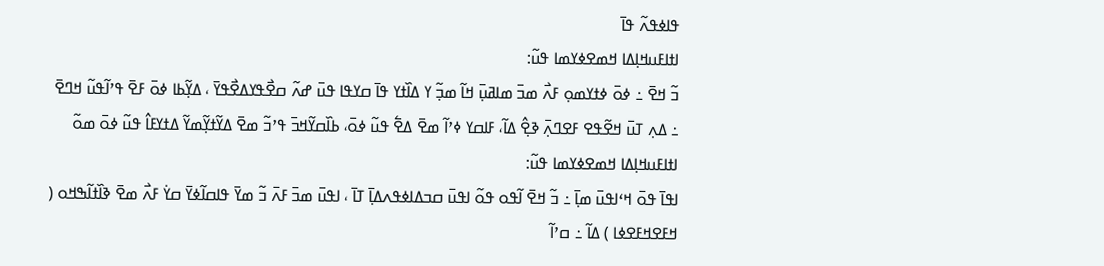ߟߊߦߟߍ߬ ߟߊ߫
ߊߙߊߓߎߞߊ߲ߡߊ ߞߘߐߦߌߘߊ ߟߎ߬:
ߏ߬ ߞߐ߫ ߸ ߦߋ߫ ߦߙߌߘߋ߲ ߓߍ߯ ߘߏ߫ ߘߊߥߎ߲߫ ߞߊ߬ ߘߏ߲߬ ߌ ߡߊ߰ߙߌ ߟߊ߫ ߛߌߟߊ ߟߎ߫ ߝߍ߬ ߛߐ߯ߟߌߡߐ߯ߟߌ߫ ، ߡߌ߲߬ߕߊ ߦߋ߫ ߓߐ߫ ߟߴߊ߬ߟߎ߬ ߞߣߐ߫ ߸ ߡߍ߲ ߠߎ߫ ߞߐ߬ߟߐ ߓߐߣߍ߲߫ ߢߐ߲߮ ߡߊ߬، ߓߊߛߌ ߦߴߊ߬ ߘߐ߫ ߡߐ߱ ߟߎ߬ ߦߋ߫، ߕߊ߰ߛߌ߬ߞߏ߫ ߟߴߏ߬ ߘߐ߫ ߡߌ߬ߙߌ߲߬ߘߌ߬ ߡߙߌߓߊ߮ ߟߎ߬ ߦߋ߫ ߘߋ߬
ߊߙߊߓߎߞߊ߲ߡߊ ߞߘߐߦߌߘߊ ߟߎ߬:
ߊߟߊ߫ ߟߋ߫ ߞߵߊߟߎ߫ ߘߊ߲߫ ߸ ߏ߬ ߞߐ߫ ߊ߬ߟߋ ߟߋ߬ ߊߟߎ߫ ߛߏߡߊߦߟߍߡߊ߲߫ ߠߊ߫ ، ߊߟߎ߫ ߘߏ߫ ߓߍ߫ ߏ߬ ߘߌ߫ ߟߊߛߊ߬ߦߌ߫ ߛߌ߭ ߓߍ߯ ߘߐ߫ ߢߊ߰ߙߊ߬ߒߞߋ ( ߞߓߐߞߓߐߦߊ ) ߡߊ߬ ߸ ߛߴߊ߬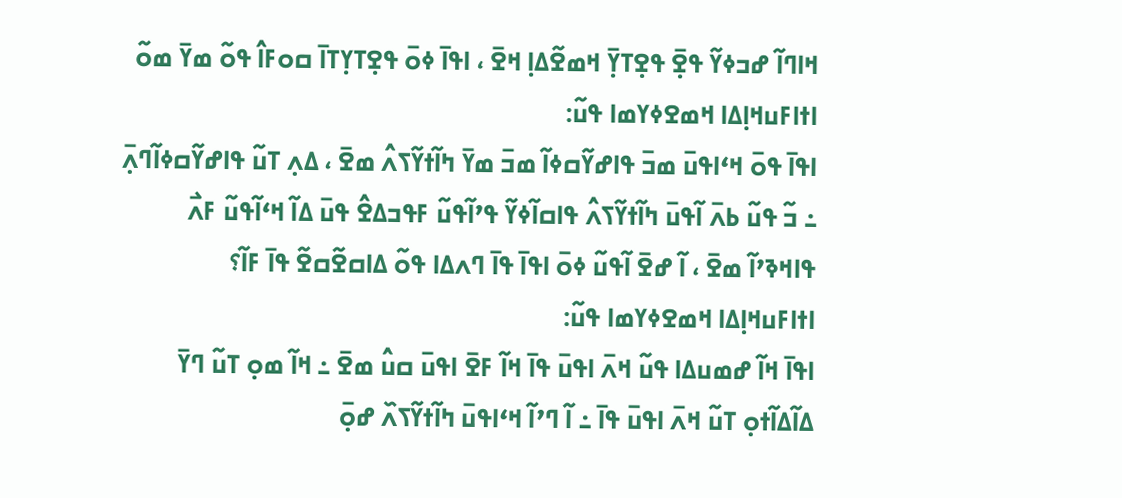ߞߊߣߊ߬ ߝߏߦߌ߬ ߟߐ߲߫ ߟߐ߲ߠߌ߲߫ ߞߘߐ߬ߡߊ߲ ߞߐ߫ ، ߊߟߊ߫ ߦߋ߫ ߟߐ߲ߠߌ߲ߠߊ߫ ߛߋߓߊ߮ ߟߋ߬ ߘߌ߫ ߘߋ߬
ߊߙߊߓߎߞߊ߲ߡߊ ߞߘߐߦߌߘߊ ߟߎ߬:
ߊߟߊ߫ ߟߋ߫ ߞߵߊߟߎ߫ ߘߏ߫ ߟߊߝߌ߬ߛߦߊ߬ ߘߏ߫ ߘߌ߫ ߤߊ߬ߙߌ߬ߖߍ߮ ߘߐ߫ ، ߡߍ߲ ߠߎ߬ ߟߊߝߌ߬ߛߦߊ߬ߣߍ߲߫ ߸ ߏ߬ ߟߎ߬ ߕߍ߫ ߊ߬ߟߎ߫ ߤߊ߬ߙߌ߬ߖߍ߮ ߟߊߛߊ߬ߦߌ߬ ߟߴߊ߬ߟߎ߬ ߓߟߏߡߐ߮ ߟߎ߫ ߡߊ߬ ߞߵߊ߬ߟߎ߬ ߓߍ߯ ߟߊߞߢߴߊ߬ ߘߐ߫ ، ߊ߬ ߝߐ߫ ߊ߬ߟߎ߬ ߦߋ߫ ߊߟߊ߫ ߟߊ߫ ߣߍߡߊ ߟߋ߬ ߡߊߛߐ߬ߛߐ߬ ߟߊ߫ ߓߊ߬؟
ߊߙߊߓߎߞߊ߲ߡߊ ߞߘߐߦߌߘߊ ߟߎ߬:
ߊߟߊ߫ ߞߊ߬ ߝߘߎߡߊ ߟߎ߬ ߞߍ߫ ߊߟߎ߫ ߟߊ߫ ߞߊ߬ ߓߐ߫ ߊߟߎ߫ ߛߎ߮ ߘߐ߫ ߸ ߞߊ߬ ߘߋ߲ ߠߎ߬ ߣߌ߫ ߡߊ߬ߡߊ߬ߙߋ߲ ߠߎ߬ ߞߍ߫ ߊߟߎ߫ ߟߊ߫ ߸ ߊ߬ ߣߴߊ߬ ߞߵߊߟߎ߫ ߤߊ߬ߙߌ߬ߖߍ߰ ߝߋ߲߫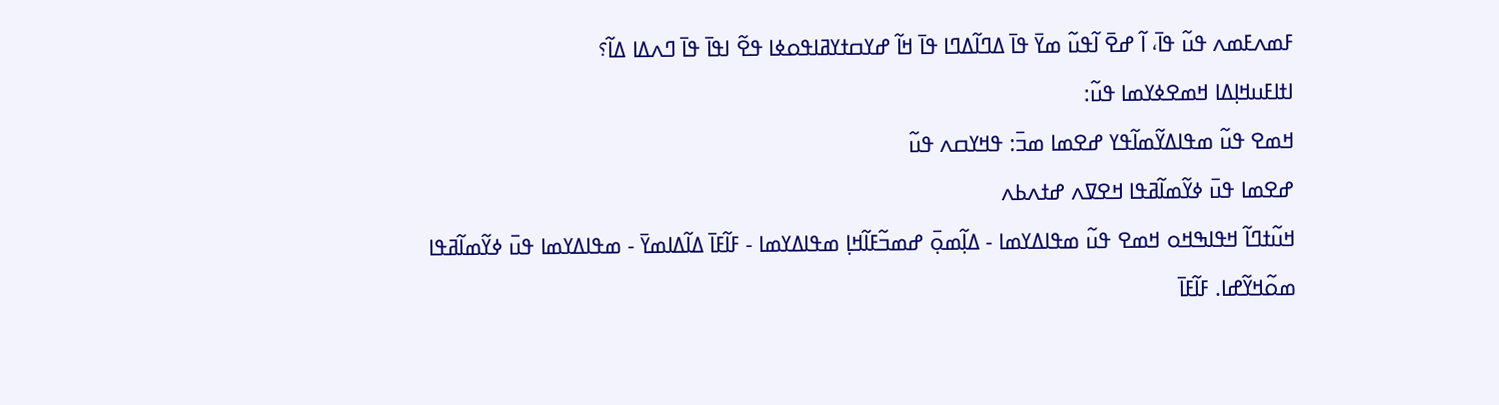ߓߘߍߓߘߍ ߟߎ߬ ߟߊ߫، ߊ߬ ߝߐ߫ ߊ߬ߟߎ߬ ߘߌ߫ ߟߊ߫ ߡߣߊ߬ߡߣߊ ߟߊ߫ ߞߊ߬ ߝߌߛߙߌߥߊߟߋߦߊ ߟߐ߬ ߊߟߊ߫ ߟߊ߫ ߣߍߡߊ ߡߊ߬؟
ߊߙߊߓߎߞߊ߲ߡߊ ߞߘߐߦߌߘߊ ߟߎ߬:
ߞߘߐ ߟߎ߬ ߘߟߊߡߌ߬ߘߊ߬ߟߌ ߝߐߘߊ ߘߏ߫: ߟߞߌߛߍ ߟߎ߬
ߝߐߘߊ ߟߎ߫ ߦߌ߬ߘߊ߬ߥߟߊ ߞߐߜߍ ߝߙߍߕߍ
ߞߎ߬ߙߣߊ߬ ߞߟߊߒߞߋ ߞߘߐ ߟߎ߬ ߘߟߊߡߌߘߊ - ߡߊ߲߬ߘߋ߲߫ ߝߘߏ߬ߓߊ߬ߞߊ߲ ߘߟߊߡߌߘߊ - ߓߊ߬ߓߊ߫ ߡߊ߬ߡߊߘߌ߫ - ߘߟߊߡߌߘߊ ߟߎ߫ ߦߌ߬ߘߊ߬ߥߟߊ
ߘߋ߬ߞߌ߬ߝߊ. ߓߊ߬ߓߊ߫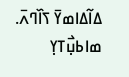ߡߊ߬ߡߊߘߌ߫ ߖߊ߰ߣߍ߫.
ߘߊߕߎ߲߯ߠߌ߲